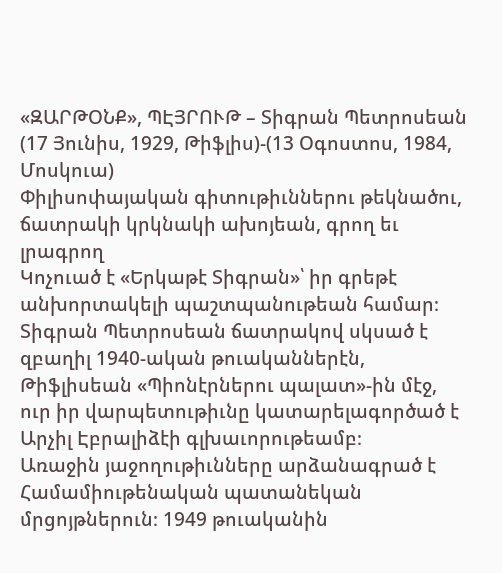«ԶԱՐԹՕՆՔ», ՊԷՅՐՈՒԹ – Տիգրան Պետրոսեան (17 Յունիս, 1929, Թիֆլիս)-(13 Օգոստոս, 1984, Մոսկուա)
Փիլիսոփայական գիտութիւններու թեկնածու, ճատրակի կրկնակի ախոյեան, գրող եւ լրագրող
Կոչուած է «Երկաթէ Տիգրան»՝ իր գրեթէ անխորտակելի պաշտպանութեան համար։
Տիգրան Պետրոսեան ճատրակով սկսած է զբաղիլ 1940-ական թուականներէն, Թիֆլիսեան «Պիոնէրներու պալատ»-ին մէջ, ուր իր վարպետութիւնը կատարելագործած է Արչիլ Էբրալիձէի գլխաւորութեամբ։
Առաջին յաջողութիւնները արձանագրած է Համամիութենական պատանեկան մրցոյթներուն։ 1949 թուականին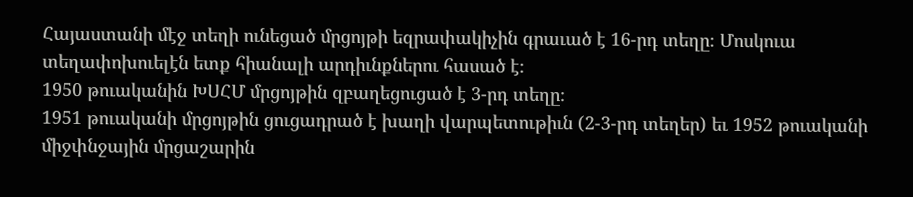Հայաստանի մէջ տեղի ունեցած մրցոյթի եզրափակիչին գրաւած է 16-րդ տեղը։ Մոսկուա տեղափոխուելէն ետք հիանալի արդիւնքներու հասած է։
1950 թուականին ԽՍՀՄ մրցոյթին զբաղեցուցած է 3-րդ տեղը։
1951 թուականի մրցոյթին ցուցադրած է խաղի վարպետութիւն (2-3-րդ տեղեր) եւ 1952 թուականի միջփնջային մրցաշարին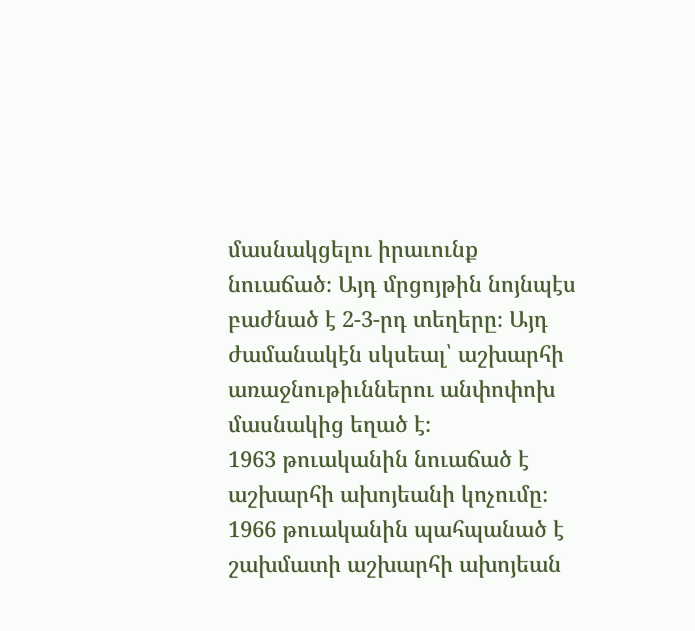մասնակցելու իրաւունք նուաճած։ Այդ մրցոյթին նոյնպէս բաժնած է 2-3-րդ տեղերը։ Այդ ժամանակէն սկսեալ՝ աշխարհի առաջնութիւններու անփոփոխ մասնակից եղած է։
1963 թուականին նուաճած է աշխարհի ախոյեանի կոչումը։
1966 թուականին պահպանած է շախմատի աշխարհի ախոյեան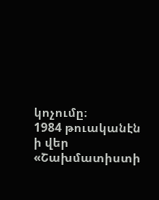կոչումը։
1984 թուականէն ի վեր «Շախմատիստի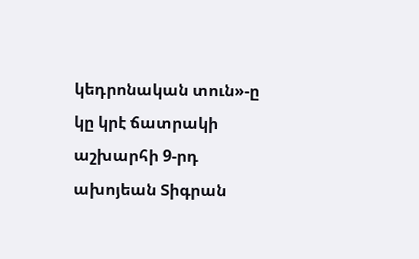կեդրոնական տուն»-ը կը կրէ ճատրակի աշխարհի 9-րդ ախոյեան Տիգրան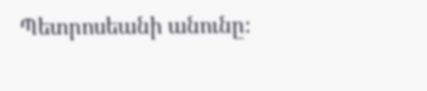Պետրոսեանի անունը։